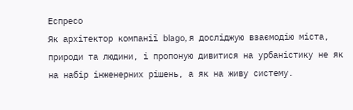Еспресо
Як архітектор компанії blago, я досліджую взаємодію міста, природи та людини, і пропоную дивитися на урбаністику не як на набір інженерних рішень, а як на живу систему.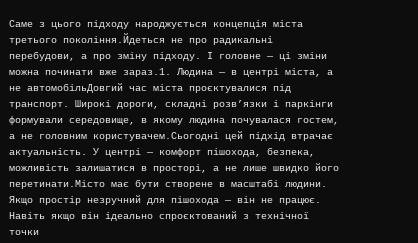Саме з цього підходу народжується концепція міста третього покоління.Йдеться не про радикальні перебудови, а про зміну підходу. І головне — ці зміни можна починати вже зараз.1. Людина — в центрі міста, а не автомобільДовгий час міста проєктувалися під транспорт. Широкі дороги, складні розв’язки і паркінги формували середовище, в якому людина почувалася гостем, а не головним користувачем.Сьогодні цей підхід втрачає актуальність. У центрі — комфорт пішохода, безпека, можливість залишатися в просторі, а не лише швидко його перетинати.Місто має бути створене в масштабі людини. Якщо простір незручний для пішохода — він не працює. Навіть якщо він ідеально спроєктований з технічної точки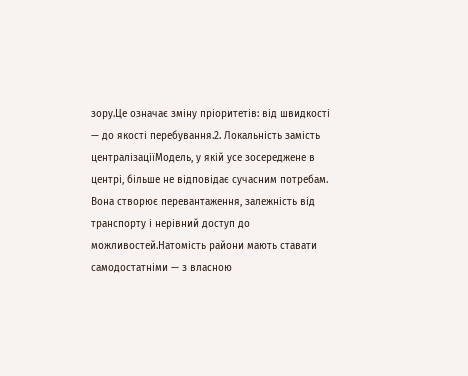зору.Це означає зміну пріоритетів: від швидкості — до якості перебування.2. Локальність замість централізаціїМодель, у якій усе зосереджене в центрі, більше не відповідає сучасним потребам. Вона створює перевантаження, залежність від транспорту і нерівний доступ до можливостей.Натомість райони мають ставати самодостатніми — з власною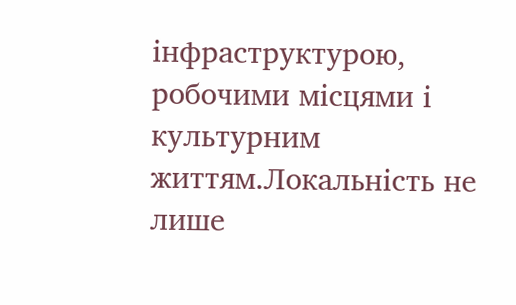інфраструктурою, робочими місцями і культурним життям.Локальність не лише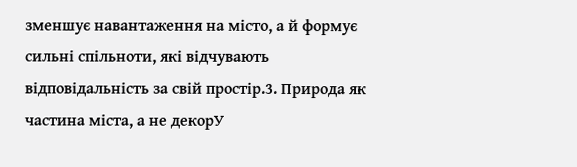зменшує навантаження на місто, а й формує сильні спільноти, які відчувають відповідальність за свій простір.3. Природа як частина міста, а не декорУ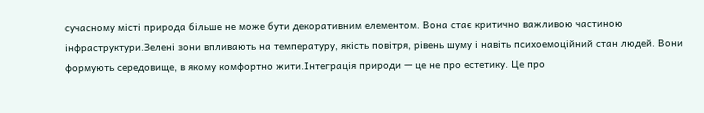сучасному місті природа більше не може бути декоративним елементом. Вона стає критично важливою частиною інфраструктури.Зелені зони впливають на температуру, якість повітря, рівень шуму і навіть психоемоційний стан людей. Вони формують середовище, в якому комфортно жити.Інтеграція природи — це не про естетику. Це про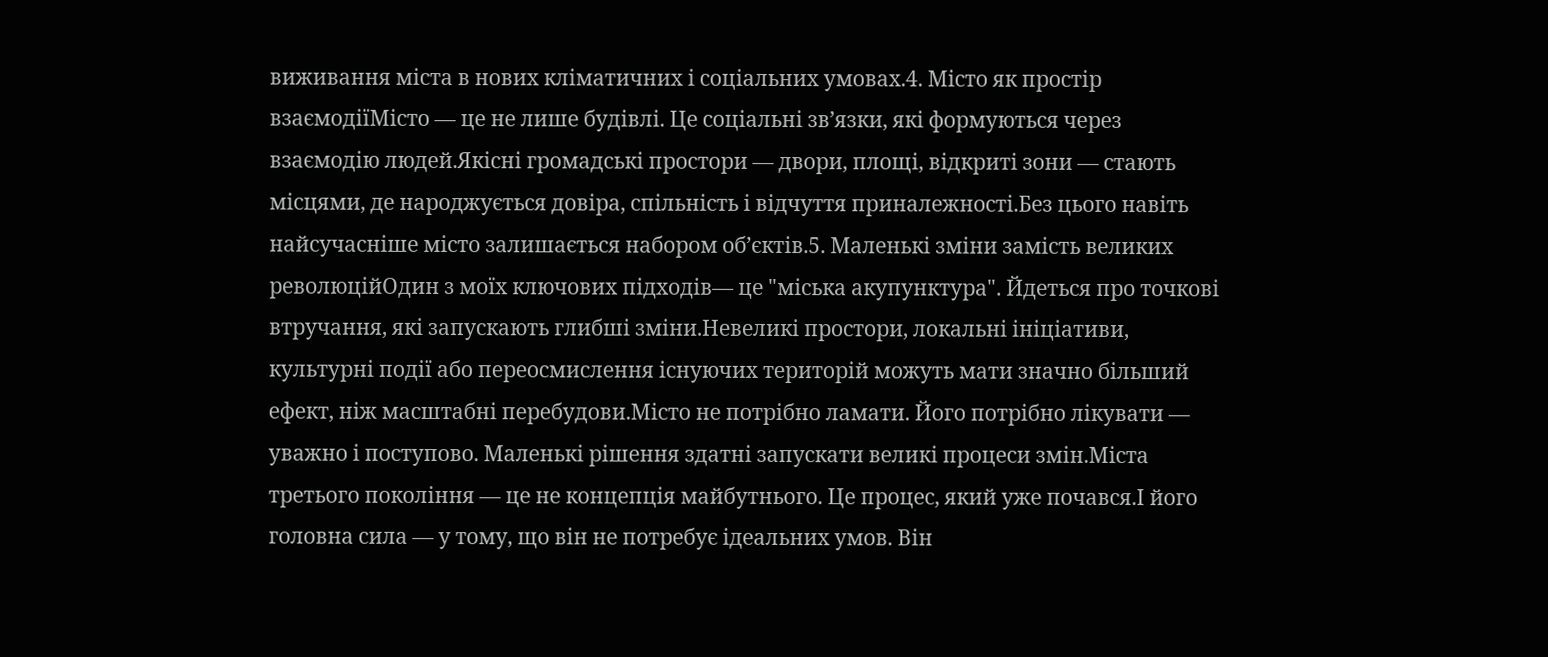виживання міста в нових кліматичних і соціальних умовах.4. Місто як простір взаємодіїМісто — це не лише будівлі. Це соціальні зв’язки, які формуються через взаємодію людей.Якісні громадські простори — двори, площі, відкриті зони — стають місцями, де народжується довіра, спільність і відчуття приналежності.Без цього навіть найсучасніше місто залишається набором об’єктів.5. Маленькі зміни замість великих революційОдин з моїх ключових підходів— це "міська акупунктура". Йдеться про точкові втручання, які запускають глибші зміни.Невеликі простори, локальні ініціативи, культурні події або переосмислення існуючих територій можуть мати значно більший ефект, ніж масштабні перебудови.Місто не потрібно ламати. Його потрібно лікувати — уважно і поступово. Маленькі рішення здатні запускати великі процеси змін.Міста третього покоління — це не концепція майбутнього. Це процес, який уже почався.І його головна сила — у тому, що він не потребує ідеальних умов. Він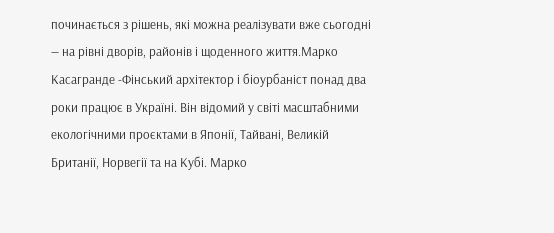починається з рішень, які можна реалізувати вже сьогодні — на рівні дворів, районів і щоденного життя.Марко Касагранде -Фінський архітектор і біоурбаніст понад два роки працює в Україні. Він відомий у світі масштабними екологічними проєктами в Японії, Тайвані, Великій Британії, Норвегії та на Кубі. Марко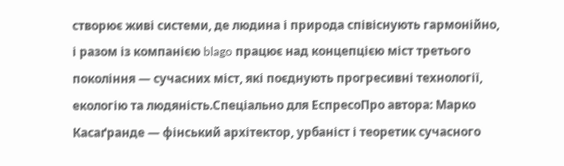створює живі системи, де людина і природа співіснують гармонійно, і разом із компанією blago працює над концепцією міст третього покоління — сучасних міст, які поєднують прогресивні технології, екологію та людяність.Спеціально для ЕспресоПро автора: Марко Касаґранде — фінський архітектор, урбаніст і теоретик сучасного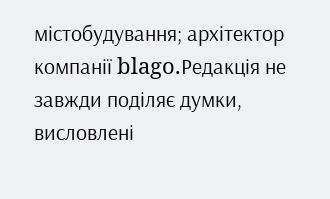містобудування; архітектор компанії blago.Редакція не завжди поділяє думки, висловлені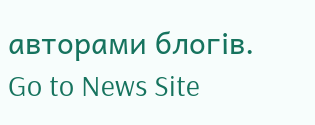авторами блогів.
Go to News Site